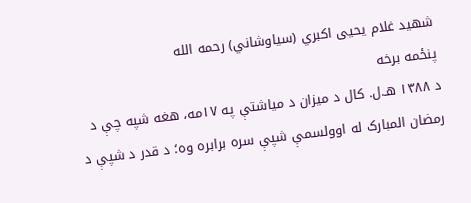شهید غلام یحیی اکبري (سیاوشاني) رحمه الله
پنځمه برخه
د ۱۳۸۸ هـ.ل. کال د میزان د میاشتې په ۱۷مه، هغه شپه چې د رمضان المبارک له اوولسمې شپې سره برابره وه؛ د قدر د شپې د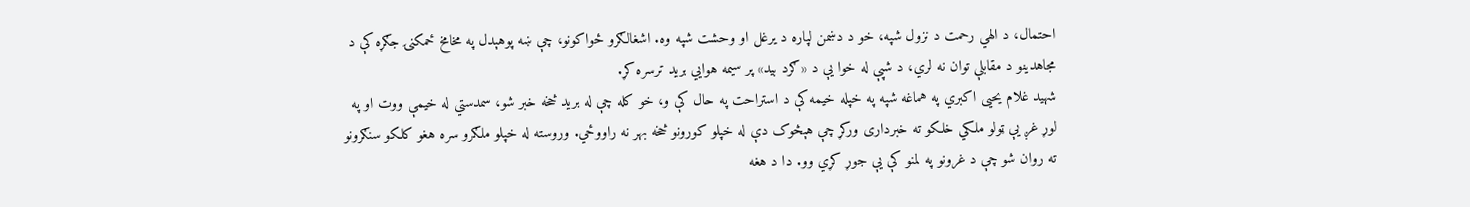احتمال، د الهي رحمت د نزول شپه، خو د دښمن لپاره د یرغل او وحشت شپه وه. اشغالګرو ځواکونو، چې ښه پوهېدل په مخامخ ځمکنۍ جګړه کې د مجاهدینو د مقابلې توان نه لري، د شپې له خوا یې د «ګرد بید» پر سیمه هوايي برید ترسره کړ.
شهید غلام یحیی اکبري په هماغه شپه په خپله خیمه کې د استراحت په حال کې و، خو کله چې له برید څخه خبر شو، سمدستي له خیمې ووت او په لوړ غږ یې ټولو ملکي خلکو ته خبرداری ورکړ چې هېڅوک دې له خپلو کورونو څخه بهر نه راووځي. وروسته له خپلو ملګرو سره هغو کلکو سنګرونو ته روان شو چې د غرونو په لمنو کې یې جوړ کړي وو. دا د هغه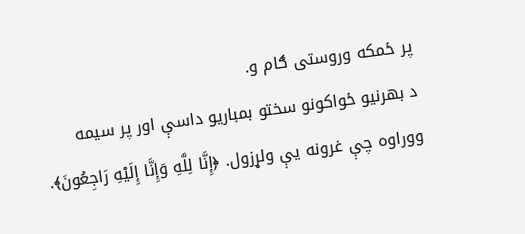پر ځمکه وروستی ګام و.
د بهرنیو ځواکونو سختو بمباریو داسې اور پر سیمه ووراوه چې غرونه یې ولړزول. ﴿إِنَّا لِلَّهِ وَإِنَّا إِلَيْهِ رَاجِعُونَ﴾.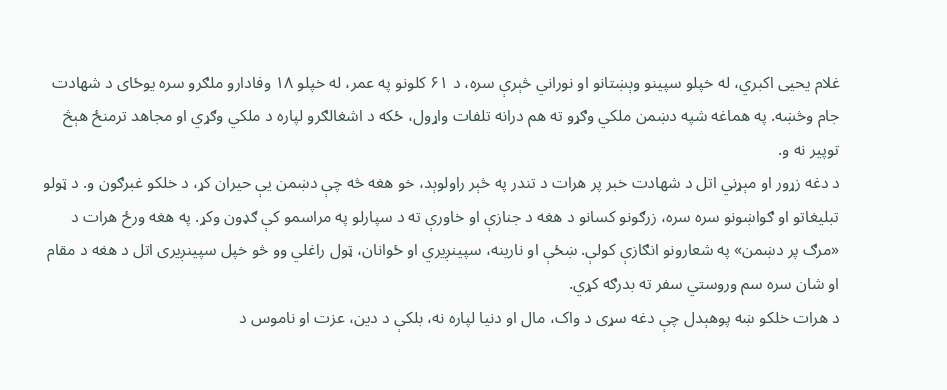غلام یحیی اکبري، له خپلو سپینو وېښتانو او نوراني څېرې سره، د ۶۱ کلونو په عمر، له خپلو ۱۸ وفادارو ملګرو سره یوځای د شهادت جام وڅښه. په هماغه شپه دښمن ملکي وګړو ته هم درانه تلفات واړول، ځکه د اشغالګرو لپاره د ملکي وګړي او مجاهد ترمنځ هېڅ توپیر نه و.
د دغه زړور او مېړني اتل د شهادت خبر پر هرات د تندر په څېر راولوېد، خو هغه څه چې دښمن یې حیران کړ، د خلکو غبرګون و. د ټولو تبلیغاتو او ګواښونو سره سره، زرګونو کسانو د هغه د جنازې او خاورې ته د سپارلو په مراسمو کې ګډون وکړ. په هغه ورځ هرات د «مرګ پر دښمن» په شعارونو انګازې کولې. ښځې او نارینه، سپینږیري او ځوانان، ټول راغلي وو څو خپل سپینږیری اتل د هغه د مقام او شان سره سم وروستي سفر ته بدرګه کړي.
د هرات خلکو ښه پوهېدل چې دغه سړی د واک، مال او دنیا لپاره نه، بلکې د دین، عزت او ناموس د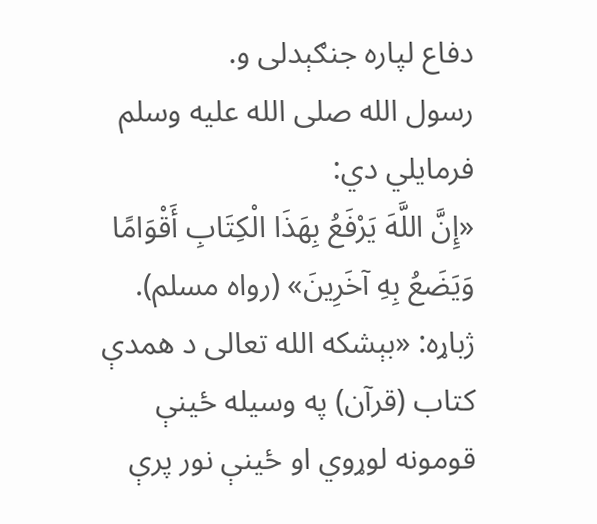دفاع لپاره جنګېدلی و.
رسول الله صلی الله علیه وسلم فرمایلي دي:
«إِنَّ اللَّهَ يَرْفَعُ بِهَذَا الْكِتَابِ أَقْوَامًا وَيَضَعُ بِهِ آخَرِينَ» (رواه مسلم).
ژباړه: «بېشکه الله تعالی د همدې کتاب (قرآن) په وسیله ځینې قومونه لوړوي او ځینې نور پرې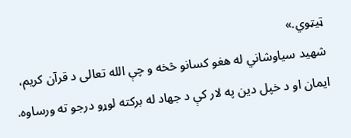ټیټوي.»
شهید سیاوشاني له هغو کسانو څخه و چې الله تعالی د قرآن کریم، ایمان او د خپل دین په لار کې د جهاد له برکته لوړو درجو ته ورساوه.